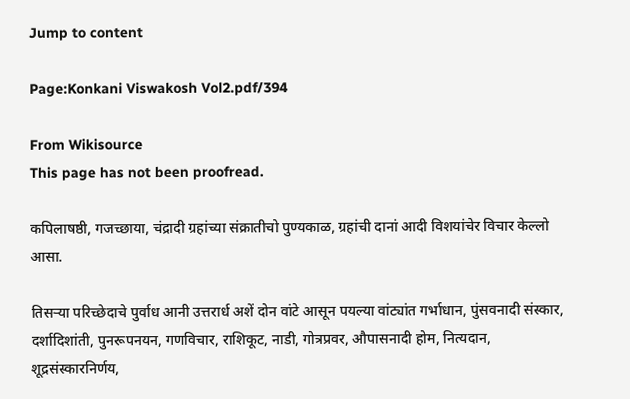Jump to content

Page:Konkani Viswakosh Vol2.pdf/394

From Wikisource
This page has not been proofread.

कपिलाषष्ठी, गजच्छाया, चंद्रादी ग्रहांच्या संक्रातीचो पुण्यकाळ, ग्रहांची दानां आदी विशयांचेर विचार केल्लो आसा.

तिसऱ्या परिच्छेदाचे पुर्वाध आनी उत्तरार्ध अशें दोन वांटे आसून पयल्या वांट्यांत गर्भाधान, पुंसवनादी संस्कार, दर्शादिशांती, पुनरूपनयन, गणविचार, राशिकूट, नाडी, गोत्रप्रवर, औपासनादी होम, नित्यदान, शूद्रसंस्कारनिर्णय,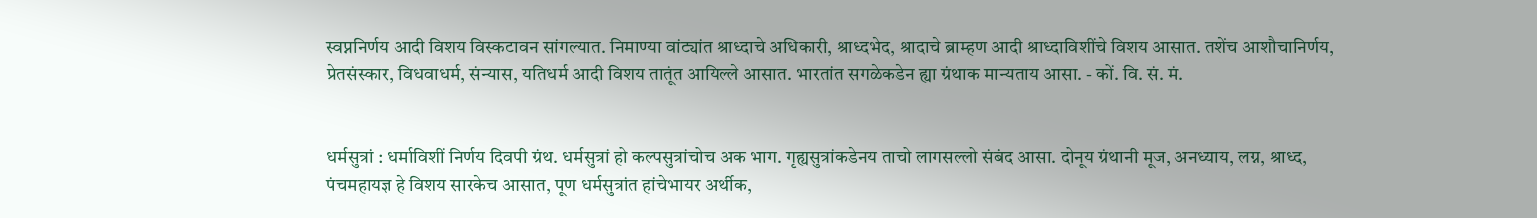स्वप्ननिर्णय आदी विशय विस्कटावन सांगल्यात. निमाण्या वांट्यांत श्राध्दाचे अधिकारी, श्राध्दभेद, श्रादाचे ब्राम्हण आदी श्राध्दाविशींचे विशय आसात. तशेंच आशौचानिर्णय, प्रेतसंस्कार, विधवाधर्म, संन्यास, यतिधर्म आदी विशय तातूंत आयिल्ले आसात. भारतांत सगळेकडेन ह्या ग्रंथाक मान्यताय आसा. - कों. वि. सं. मं.


धर्मसुत्रां : धर्माविशीं निर्णय दिवपी ग्रंथ. धर्मसुत्रां हो कल्पसुत्रांचोच अक भाग. गृह्यसुत्रांकडेनय ताचो लागसल्लो संबंद आसा. दोनूय ग्रंथानी मूज, अनध्याय, लग्न, श्राध्द, पंचमहायज्ञ हे विशय सारकेच आसात, पूण धर्मसुत्रांत हांचेभायर अर्थीक,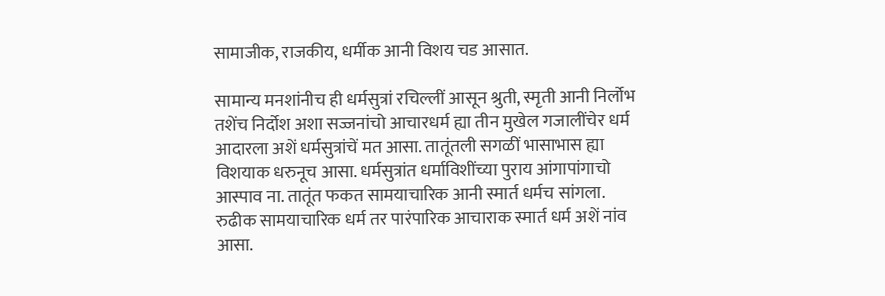सामाजीक, राजकीय, धर्मीक आनी विशय चड आसात.

सामान्य मनशांनीच ही धर्मसुत्रां रचिल्लीं आसून श्रुती, स्मृती आनी निर्लोभ तशेंच निर्दोश अशा सज्जनांचो आचारधर्म ह्या तीन मुखेल गजालींचेर धर्म आदारला अशें धर्मसुत्रांचें मत आसा. तातूंतली सगळीं भासाभास ह्या विशयाक धरुनूच आसा. धर्मसुत्रांत धर्माविशींच्या पुराय आंगापांगाचो आस्पाव ना. तातूंत फकत सामयाचारिक आनी स्मार्त धर्मच सांगला. रुढीक सामयाचारिक धर्म तर पारंपारिक आचाराक स्मार्त धर्म अशें नांव आसा.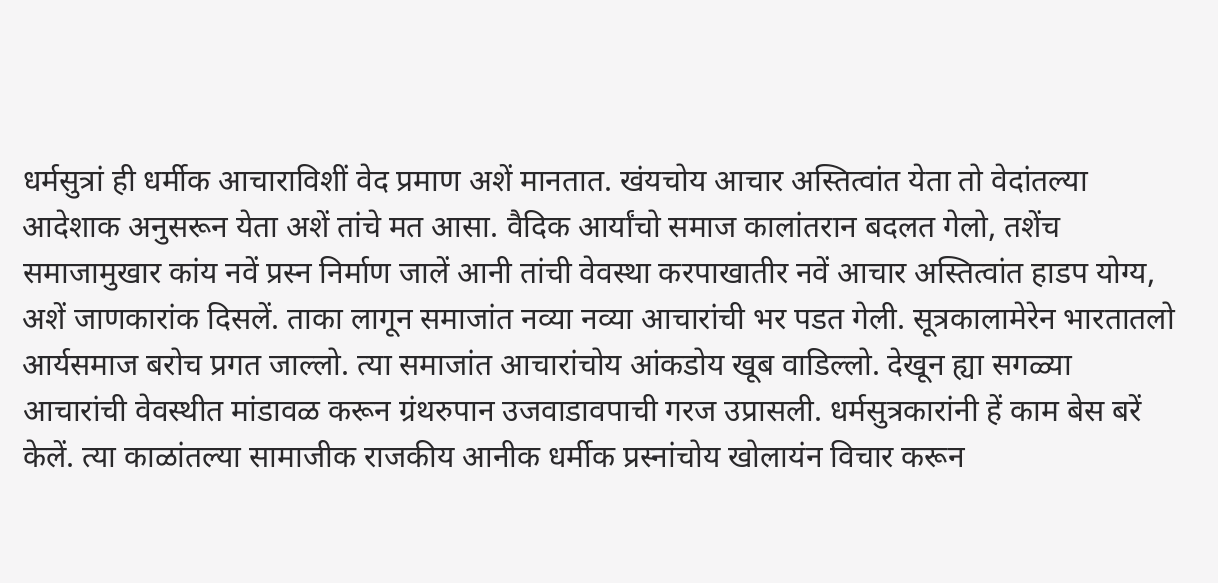धर्मसुत्रां ही धर्मीक आचाराविशीं वेद प्रमाण अशें मानतात. खंयचोय आचार अस्तित्वांत येता तो वेदांतल्या आदेशाक अनुसरून येता अशें तांचे मत आसा. वैदिक आर्यांचो समाज कालांतरान बदलत गेलो, तशेंच समाजामुखार कांय नवें प्रस्न निर्माण जालें आनी तांची वेवस्था करपाखातीर नवें आचार अस्तित्वांत हाडप योग्य, अशें जाणकारांक दिसलें. ताका लागून समाजांत नव्या नव्या आचारांची भर पडत गेली. सूत्रकालामेरेन भारतातलो आर्यसमाज बरोच प्रगत जाल्लो. त्या समाजांत आचारांचोय आंकडोय खूब वाडिल्लो. देखून ह्या सगळ्या आचारांची वेवस्थीत मांडावळ करून ग्रंथरुपान उजवाडावपाची गरज उप्रासली. धर्मसुत्रकारांनी हें काम बेस बरें केलें. त्या काळांतल्या सामाजीक राजकीय आनीक धर्मीक प्रस्नांचोय खोलायंन विचार करून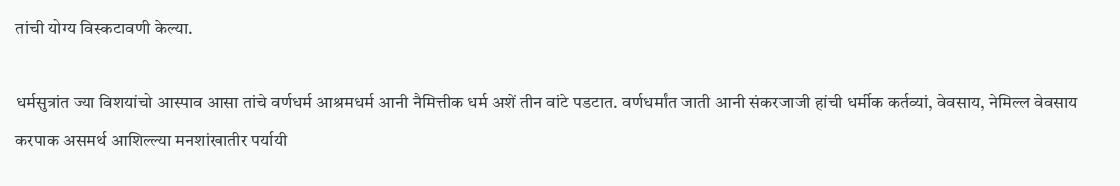तांची योग्य विस्कटावणी केल्या.

धर्मसुत्रांत ज्या विशयांचो आस्पाव आसा तांचे वर्णधर्म आश्रमधर्म आनी नैमित्तीक धर्म अशें तीन वांटे पडटात. वर्णधर्मांत जाती आनी संकरजाजी हांची धर्मीक कर्तव्यां, वेवसाय, नेमिल्ल वेवसाय करपाक असमर्थ आशिल्ल्या मनशांखातीर पर्यायी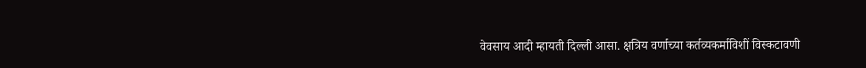वेवसाय आदी म्हायती दिल्ली आसा. क्षत्रिय वर्णाच्या कर्तव्यकर्माविशीं विस्कटावणी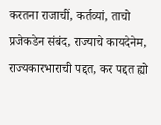करतना राजाचीं, कर्तव्यां, ताचो प्रजेकडेन संबंद, राज्याचे कायदेनेम, राज्यकारभाराची पद्दत, कर पद्दत ह्यो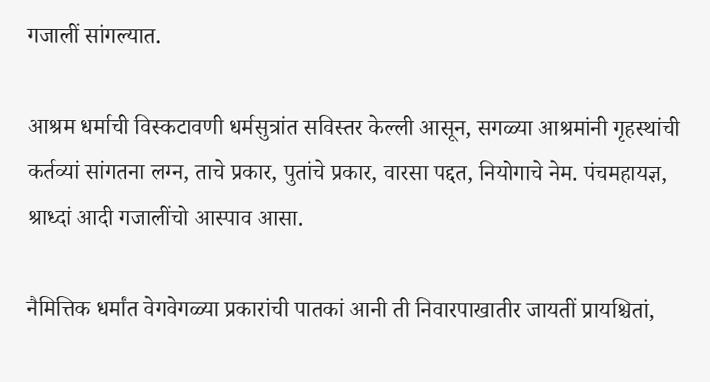गजालीं सांगल्यात.

आश्रम धर्माची विस्कटावणी धर्मसुत्रांत सविस्तर केल्ली आसून, सगळ्या आश्रमांनी गृहस्थांची कर्तव्यां सांगतना लग्न, ताचे प्रकार, पुतांचे प्रकार, वारसा पद्दत, नियोगाचे नेम. पंचमहायज्ञ, श्राध्दां आदी गजालींचो आस्पाव आसा.

नैमित्तिक धर्मांत वेगवेगळ्या प्रकारांची पातकां आनी ती निवारपाखातीर जायतीं प्रायश्चितां,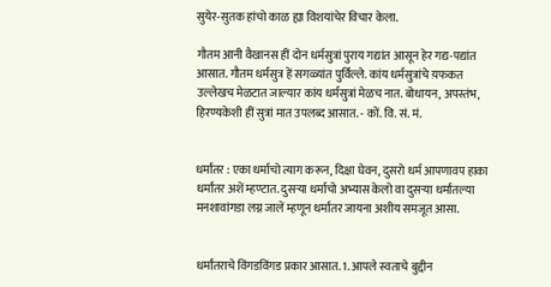सुयेर-सुतक हांचो काळ ह्या विशयांचेर विचार केला.

गौतम आनी वैखानस हीं दोन धर्मसुत्रां पुराय गद्यांत आसून हेर गद्य-पद्यांत आसात. गौतम धर्मसुत्र हें सगळ्यांत पुर्विल्ले. कांय धर्मसुत्रांचे य़फकत उल्लेखच मेळटात जाल्यार कांय धर्मसुत्रां मेळच नात. बोधायन, अपस्तंभ, हिरण्यकेशी हीं सुत्रां मात उपलब्द आसात. - कों. वि. सं. मं.


धर्मांतर : एका धर्माचो त्याग करून, दिक्षा घेवन, दुसरो धर्म आपणावप हाका धर्मांतर अशें म्हण्टात. दुसऱ्या धर्माचो अभ्यास केलो वा दुसऱ्या धर्मांतल्या मनशावांगडा लग्न जालें म्हणून धर्मांतर जायना अशीय समजूत आसा.


धर्मांतराचे विंगडविंगड प्रकार आसात. 1. आपले स्वताचे बुद्दीन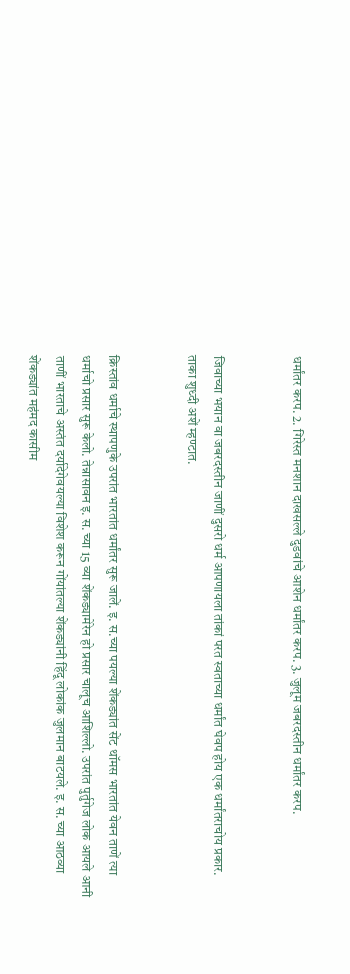धर्मांतर करप. 2. गिरेस्त मनशान दाखसल्ले दुडवांचे आशेन धर्मांतर करप. 3. जुलूम जबरदस्तीन धर्मांतर करप.


जिवाच्या भयान वा जबरदस्तीन जाणीं दुसरो धर्म आपणायला तांकां परत स्वताच्या धर्मांत घेवप होय एक धर्मांतराचोय प्रकार. ताका शुध्दी अशें म्हण्टात.


क्रिस्तांव धर्माचे स्थापणुके उपरांत भारतांत धर्मांतर सुरू जालें. इ. स.च्या पयल्या शेंकड्यांत सेंट थॉमस भारतांत येवन ताणें त्या धर्माचो प्रसार सुरू केलो. तेन्नासावन इ. स. च्या 15 व्या शेंकड्यामेरेन हो प्रसार चालूच आशिल्लो. उपरांत पुर्तुगेज लोक आयले आनी ताणीं भारताचे अस्तंत दर्यादेगेवयल्या विशेश करून गोंयांतल्या शेंकड्यांनी हिंदू लोकांक जुलमान बाटयले. इ. स. च्या आठव्या शेंकड्यांत महंमद कासीम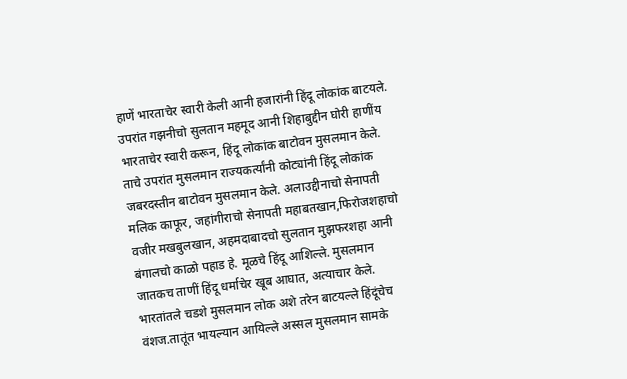हाणें भारताचेर स्वारी केली आनी हजारांनी हिंदू लोकांक बाटयले. उपरांत गझनीचो सुलतान महमूद आनी शिहाबुद्दीन घोरी हाणींय भारताचेर स्वारी करून, हिंदू लोकांक बाटोवन मुसलमान केले. ताचे उपरांत मुसलमान राज्यकर्त्यांनी कोट्यांनी हिंदू लोकांक जबरदस्तीन बाटोवन मुसलमान केले. अलाउद्दीनाचो सेनापती मलिक काफूर, जहांगीराचो सेनापती महाबतखान,फिरोजशहाचो वजीर मखबुलखान, अहमदाबादचो सुलतान मुझफरशहा आनी बंगालचो काळो पहाड हे. मूळचे हिंदू आशिल्ले. मुसलमान जातकच ताणीं हिंदू धर्माचेर खूब आघात, अत्याचार केले. भारतांतले चडशे मुसलमान लोक अशे तरेन बाटयल्ले हिंदूंचेच वंशज.तातूंत भायल्यान आयिल्ले अस्सल मुसलमान सामके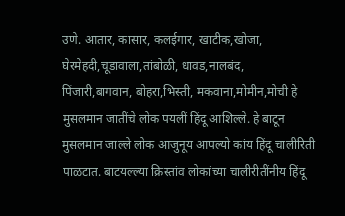उणे. आतार, कासार, कलईगार, खाटीक,खोजा, घेरमेहदी,चूडावाला,तांबोळी, धावड,नालबंद, पिंजारी,बागवान, बोहरा,भिस्ती, मकवाना,मोमीन,मोची हे मुसलमान जातींचे लोक पयलीं हिंदू आशिल्ले. हे बाटून मुसलमान जाल्ले लोक आजुनूय आपल्यो कांय हिंदू चालीरिती पाळटात. बाटयल्ल्या क्रिस्तांव लोकांच्या चालीरीतींनीय हिंदू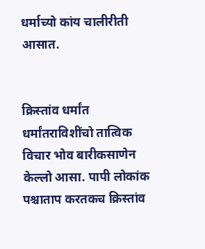धर्माच्यो कांय चालीरीती आसात.


क्रिस्तांव धर्मांत धर्मांतराविशींचो तात्विक विचार भोव बारीकसाणेन केल्लो आसा. पापी लोकांक पश्चाताप करतकच क्रिस्तांव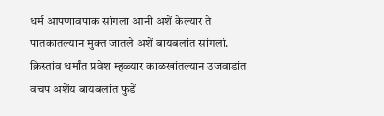धर्म आपणावपाक सांगला आनी अशें केल्यार ते पातकातल्यान मुक्त जातले अशें बायबलांत सांगलां. क्रिस्तांव धर्मांत प्रवेश म्हळ्यार काळखांतल्यान उजवाडांत वचप अशेंय बायबलांत फुडें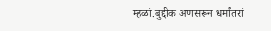म्हळां.बुद्दीक अणसरून धर्मांतरां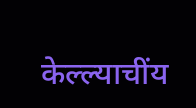केल्ल्याचींय